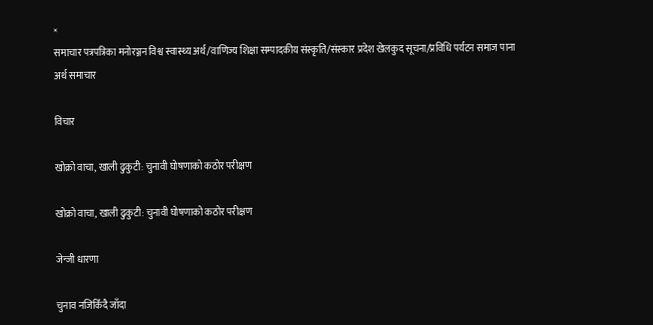×
समाचार पत्रपत्रिका मनोरञ्जन विश्व स्वास्थ्य अर्थ/वाणिज्य शिक्षा सम्पादकीय संस्कृति/संस्कार प्रदेश खेलकुद सूचना/प्रविधि पर्यटन समाज पाना अर्थ समाचार

विचार

खोक्रो वाचा, खाली ढुकुटी: चुनावी घोषणाको कठोर परीक्षण

खोक्रो वाचा, खाली ढुकुटी: चुनावी घोषणाको कठोर परीक्षण

जेन्जी धारणा

चुनाव नजिकिँदै जाँदा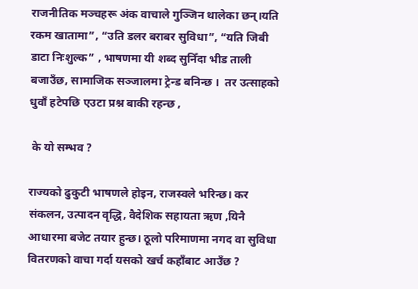राजनीतिक मञ्चहरू अंक वाचाले गुञ्जिन थालेका छन्।यति रकम खातामा”, “उति डलर बराबर सुविधा”, “यति जिबी डाटा निःशुल्क” , भाषणमा यी शब्द सुनिँदा भीड ताली बजाउँछ, सामाजिक सञ्जालमा ट्रेन्ड बनिन्छ ।  तर उत्साहको धुवाँ हटेपछि एउटा प्रश्न बाकी रहन्छ ,

 के यो सम्भव ?

राज्यको ढुकुटी भाषणले होइन, राजस्वले भरिन्छ। कर संकलन, उत्पादन वृद्धि, वैदेशिक सहायता ऋण ,यिनै आधारमा बजेट तयार हुन्छ। ठूलो परिमाणमा नगद वा सुविधा वितरणको वाचा गर्दा यसको खर्च कहाँबाट आउँछ ?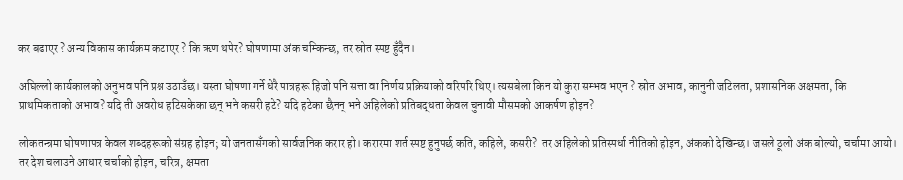कर बढाएर ? अन्य विकास कार्यक्रम कटाएर ? कि ऋण थपेर? घोषणामा अंक चम्किन्छ, तर स्रोत स्पष्ट हुँदैन।

अघिल्लो कार्यकालको अनुभव पनि प्रश्न उठाउँछ। यस्ता घोषणा गर्ने धेरै पात्रहरू हिजो पनि सत्ता वा निर्णय प्रक्रियाको वरिपरि थिए। त्यसबेला किन यो कुरा सम्भव भएन ? स्रोत अभाव, कानुनी जटिलता, प्रशासनिक अक्षमता, कि प्राथमिकताको अभाव? यदि ती अवरोध हटिसकेका छन् भने कसरी हटे? यदि हटेका छैनन् भने अहिलेको प्रतिबद्धता केवल चुनावी मौसमको आकर्षण होइन?

लोकतन्त्रमा घोषणापत्र केवल शब्दहरूको संग्रह होइन; यो जनतासँगको सार्वजनिक करार हो। करारमा शर्त स्पष्ट हुनुपर्छ कति, कहिले, कसरी?  तर अहिलेको प्रतिस्पर्धा नीतिको होइन, अंकको देखिन्छ। जसले ठूलो अंक बोल्यो, चर्चामा आयो। तर देश चलाउने आधार चर्चाको होइन, चरित्र, क्षमता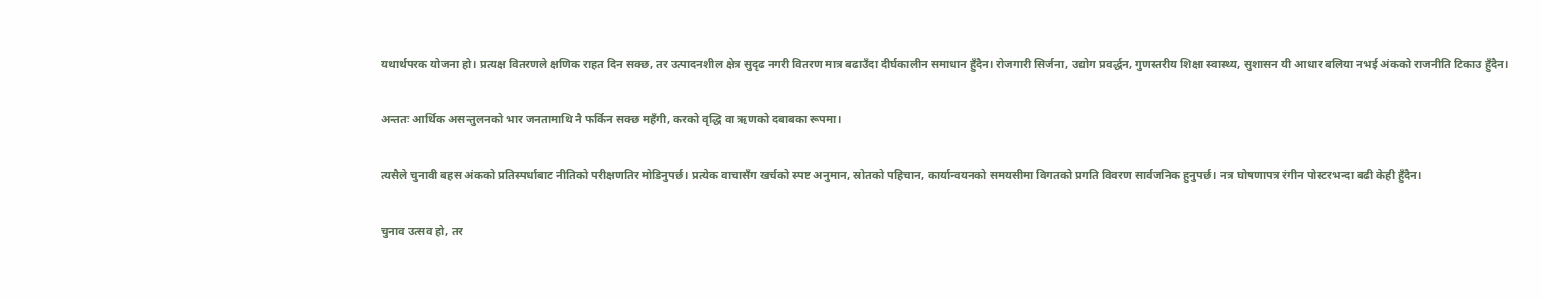यथार्थपरक योजना हो। प्रत्यक्ष वितरणले क्षणिक राहत दिन सक्छ, तर उत्पादनशील क्षेत्र सुदृढ नगरी वितरण मात्र बढाउँदा दीर्घकालीन समाधान हुँदैन। रोजगारी सिर्जना, उद्योग प्रवर्द्धन, गुणस्तरीय शिक्षा स्वास्थ्य, सुशासन यी आधार बलिया नभई अंकको राजनीति टिकाउ हुँदैन।

अन्ततः आर्थिक असन्तुलनको भार जनतामाथि नै फर्किन सक्छ महँगी, करको वृद्धि वा ऋणको दबाबका रूपमा।

त्यसैले चुनावी बहस अंकको प्रतिस्पर्धाबाट नीतिको परीक्षणतिर मोडिनुपर्छ। प्रत्येक वाचासँग खर्चको स्पष्ट अनुमान, स्रोतको पहिचान, कार्यान्वयनको समयसीमा विगतको प्रगति विवरण सार्वजनिक हुनुपर्छ। नत्र घोषणापत्र रंगीन पोस्टरभन्दा बढी केही हुँदैन।

चुनाव उत्सव हो, तर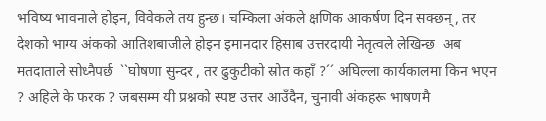भविष्य भावनाले होइन, विवेकले तय हुन्छ। चम्किला अंकले क्षणिक आकर्षण दिन सक्छन्, तर देशको भाग्य अंकको आतिशबाजीले होइन इमानदार हिसाब उत्तरदायी नेतृत्वले लेखिन्छ  अब मतदाताले सोध्नैपर्छ  ``घोषणा सुन्दर , तर ढुकुटीको स्रोत कहाँ ?´´ अघिल्ला कार्यकालमा किन भएन ? अहिले के फरक ? जबसम्म यी प्रश्नको स्पष्ट उत्तर आउँदैन, चुनावी अंकहरू भाषणमै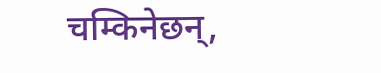चम्किनेछन्,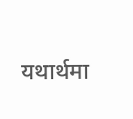यथार्थमा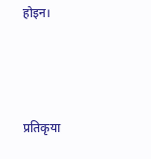होइन।



प्रतिकृया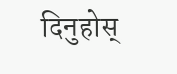दिनुहोस्